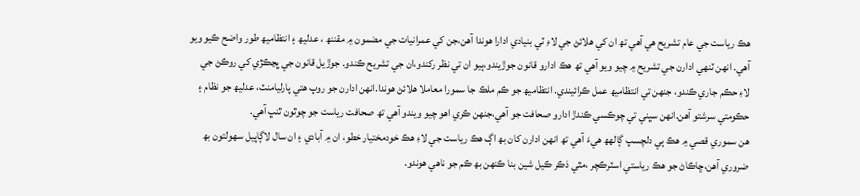ھڪ رياست جي عام تشريح ھي آھي تھ ان کي ھلائڻ جي لاءِ ٽي بنيادي ادارا ھوندا آھن،جن کي عمرانيات جي مضمون ۾ مقننھ ، عدليھ ۽ انتظاميھ طور واضح ڪيو ويو آھي. انھن ٽنھي ادارن جي تشريح ۾ چيو ويو آھي تھ ھڪ ادارو قانون جوڙيندو،ٻيو ان تي نظر رکندو،ان جي تشريح ڪندو. جوڙيل قانون جي ڀڃڪڙي کي روڪڻ جي لاءِ حڪم جاري ڪندو، جنھن تي انتظاميھ عمل ڪرائيندي. انتظاميھ جو ڪم ملڪ جا سمورا معاملا ھلائڻ ھوندا.انھن ادارن جو روپ ھتي پارليامنٽ، عدليھ جو نظام ۽ حڪومتي سرشتو آھن.انھن سڀني تي چوڪسي ڪندڙ ادارو صحافت جو آھي،جنھن ڪري اھو چيو ويندو آھي تھ صحافت رياست جو چوٿون ٿنڀ آھي.
ھن سموري قصي ۾ ھڪ ٻي دلچسپ ڳالھھ هيءَ آھي تھ انھن ادارن کان بھ اڳ ھڪ رياست جي لاءِ ھڪ خودمختيار خطو، ان ۾ آبادي ۽ ان سال لاڳاپيل سھولتون بھ ضروري آھن،ڇاڪاڻ جو ھڪ رياستي اسٽرڪچر ،مٿي ذڪر ڪيل شين بنا ڪنھن بھ ڪم جو ناھي ھوندو.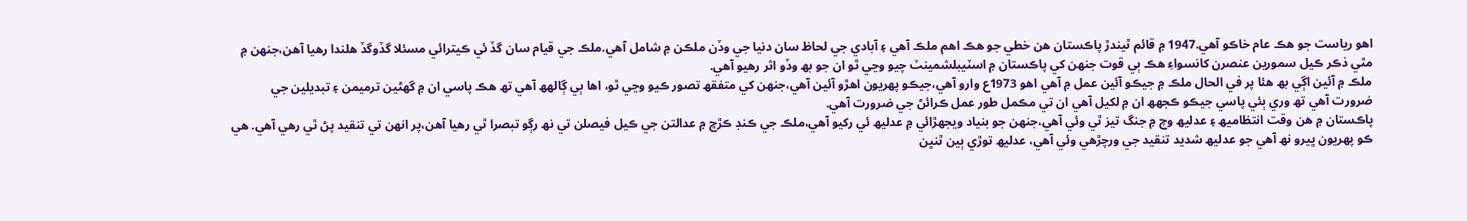اھو رياست جو ھڪ عام خاڪو آھي.1947 ۾ قائم ٿيندڙ پاڪستان ھن خطي جو ھڪ اھم ملڪ آھي ۽ آبادي جي لحاظ سان دنيا جي وڏن ملڪن ۾ شامل آھي.ملڪ جي قيام سان گڏ ئي ڪيترائي مسئلا گڏوگڏ ھلندا رھيا آھن،جنھن ۾ مٿي ذڪر ڪيل سمورين عنصرن کانسواءِ ھڪ ٻي قوت جنھن کي پاڪستان ۾ اسٽيبلشمينٽ چيو وڃي ٿو ان جو بھ وڏو اثر رھيو آھي.
ملڪ ۾ آئين اڳي بھ ھئا پر في الحال ملڪ ۾ جيڪو آئين عمل ۾ آھي اھو 1973ع وارو آھي،جيڪو پھريون اھڙو آئين آھي،جنھن کي متفقھ تصور ڪيو وڃي ٿو، اھا ٻي ڳالھھ آھي تھ ھڪ پاسي ان ۾ گھڻين ترميمن ۽ تبديلين جي ضرورت آھي تھ وري ٻئي پاسي جيڪو ڪجھھ ان ۾ لکيل آھي ان تي مڪمل طور عمل ڪرائڻ جي ضرورت آھي.
پاڪستان ۾ ھن وقت انتظاميھ ۽ عدليھ وچ ۾ جنگ تيز ٿي وئي آھي،جنھن جو بنياد ويجھڙائي ۾ عدليھ ئي رکيو آھي،ملڪ جي ڪنڊ ڪڙڇ ۾ عدالتن جي ڪيل فيصلن تي نھ رڳو تبصرا ٿي رھيا آھن،پر انھن تي تنقيد پڻ ٿي رھي آھي. ھي ڪو پھريون ڀيرو نھ آھي جو عدليھ شديد تنقيد جي ورچڙھي وئي آھي، عدليھ توڙي ٻين ٿنڀن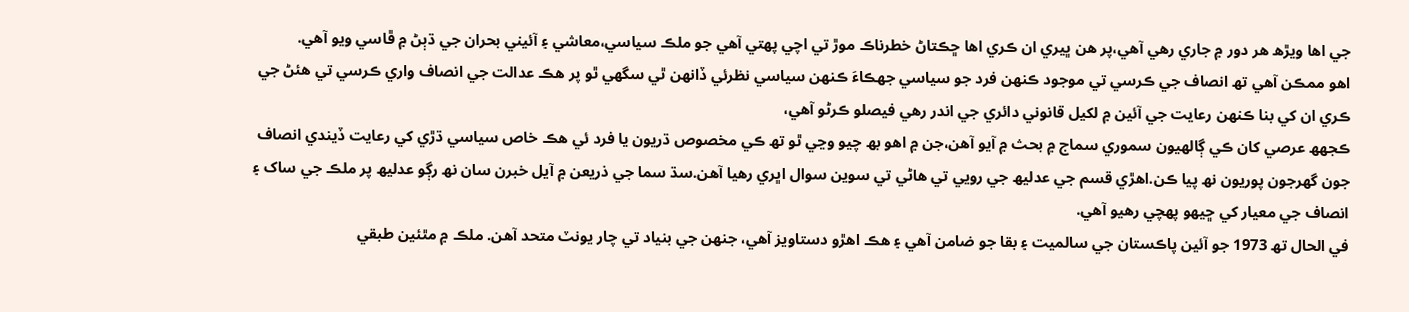جي اھا ويڙھ ھر دور ۾ جاري رھي آھي،پر ھن ڀيري ان ڪري اھا ڇڪتاڻ خطرناڪ موڙ تي اچي پھتي آھي جو ملڪ سياسي،معاشي ۽ آئيني بحران جي ڌٻڻ ۾ ڦاسي ويو آھي.
اھو ممڪن آھي تھ انصاف جي ڪرسي تي موجود ڪنھن فرد جو سياسي جھڪاءَ ڪنھن سياسي نظرئي ڏانھن ٿي سگھي ٿو پر ھڪ عدالت جي انصاف واري ڪرسي تي ھئڻ جي ڪري ان کي بنا ڪنھن رعايت جي آئين ۾ لکيل قانوني دائري جي اندر رھي فيصلو ڪرڻو آھي،
ڪجھھ عرصي کان ڪي ڳالھيون سموري سماج ۾ بحث ۾ آيو آھن،جن ۾ اھو بھ چيو وڃي ٿو تھ ڪي مخصوص ڌريون يا فرد ئي ھڪ خاص سياسي ڌڙي کي رعايت ڏيندي انصاف جون گھرجون پوريون نھ پيا ڪن.اھڙي قسم جي عدليھ جي رويي تي ھاڻي تي سوين سوال اڀري رھيا آھن.سڌ سما جي ذريعن ۾ آيل خبرن سان نھ رڳو عدليھ پر ملڪ جي ساک ۽ انصاف جي معيار کي ڇيھو پھچي رھيو آھي.
في الحال تھ 1973 جو آئين پاڪستان جي سالميت ۽ بقا جو ضامن آهي ۽ هڪ اهڙو دستاويز آھي، جنهن جي بنياد تي چار يونٽ متحد آھن. ملڪ ۾ مٿئين طبقي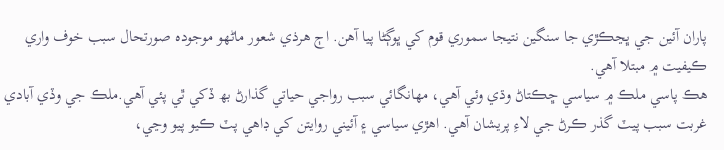پاران آئين جي ڀڃڪڙي جا سنگين نتيجا سموري قوم کي ڀوڳڻا پيا آھن. اڄ هرذي شعور ماڻهو موجوده صورتحال سبب خوف واري ڪيفيت ۾ مبتلا آھي.
ھڪ پاسي ملڪ ۾ سياسي ڇڪتاڻ وڌي وئي آھي، مھانگائي سبب رواجي حياتي گذارڻ بھ ڏکي ٿي پئي آھي.ملڪ جي وڏي آبادي غربت سبب پيٽ گذر ڪرڻ جي لاءِ پريشان آھي. اھڙي سياسي ۽ آئيني روايتن کي ڊاهي پٽ ڪيو پيو وڃي،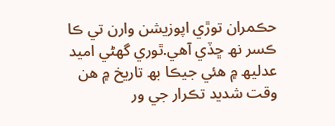حڪمران توڙي اپوزيشن وارن تي ڪا ڪسر نھ ڇڏي آھي.ٿوري گھڻي اميد عدليھ ۾ ھئي جيڪا بھ تاريخ ۾ ھن وقت شديد تڪرار جي ور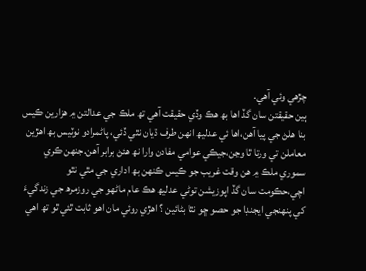چڙھي وئي آھي.
ٻين حقيقتن سان گڏ اھا بھ ھڪ وڏي حقيقت آھي تھ ملڪ جي عدالتن ۾ ھزارين ڪيس بنا ھلڻ جي پيا آھن،اھا ئي عدليھ انھن طرف ڌيان نٿي ڏئي، پاڻمرادو نوٽيس بھ اھڙين معاملن تي ورتا ٿا وڃن،جيڪي عوامي مفادن وارا نھ ھئڻ برابر آھن.جنھن ڪري سموري ملڪ ۾ ھن وقت غريب جو ڪيس ڪنھن بھ اداري جي مٿي نٿو اچي،حڪومت سان گڏ اپوزيشن توڻي عدليھ ھڪ عام ماڻھو جي روزمرھ جي زندگيءَ کي پنھنجي ايجنڊا جو حصو ڇو نٿا بڻائين ؟ اھڙي روئي مان اھو ثابت ٿئي ٿو تھ اھي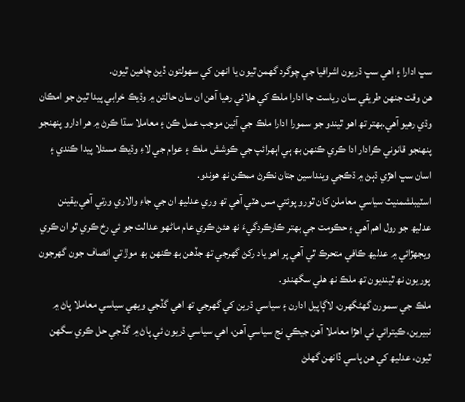سڀ ادارا ۽ اھي سڀ ڌريون اشرافيا جي چوگرد گھمن ٿيون يا انھن کي سھولتون ڏيڻ چاھين ٿيون.
ھن وقت جنھن طريقي سان رياست جا ادارا ملڪ کي ھلائي رھيا آھن ان سان حالتن ۾ وڌيڪ خرابي پيدا ٿيڻ جو امڪان وڌي رھيو آھي.بھتر تھ اھو ٿيندو جو سمورا ادارا ملڪ جي آئين موجب عمل ڪن ۽ معاملا سڌا ڪرڻ ۾ ھر ادارو پنھنجو پنھنجو قانوني ڪرادار ادا ڪري ڪنھن بھ ٻي اٻھرائپ جي ڪوشش ملڪ ۽ عوام جي لاءِ وڌيڪ مسئلا پيدا ڪندي ۽ اسان سڀ اھڙي ڌٻڻ ۾ ڌڪجي وينداسين جتان نڪرڻ ممڪن نھ ھوندو.
اسٽيبلشمنيٽ سياسي معاملن کان ٿورو پوئتي مس ھٽي آھي تھ وري عدليھ ان جي جاءِ والاري ورتي آھي،يقينن عدليھ جو رول اھم آھي ۽ حڪومت جي بھتر ڪارڪردگيءَ نھ ھئڻ ڪري عام ماڻھو عدالت جو ئي رخ ڪري ٿو ان ڪري ويجھڙائي ۾ عدليھ ڪافي متحرڪ ٿي آھي پر اھو ياد رکڻ گھرجي تھ جڏھن بھ ڪنھن بھ موڙ تي انصاف جون گھرجون پوريون نھ ٿينديون تھ ملڪ نھ ھلي سگھندو.
ملڪ جي سمورن گھڻگھرن، لاڳاپيل ادارن ۽ سياسي ڌرين کي گھرجي تھ اھي گڏجي ويھي سياسي معاملا پاڻ ۾ نبيرين، ڪيترائي ئي اھڙا معاملا آھن جيڪي نج سياسي آھن، اھي سياسي ڌريون ئي پاڻ ۾ گڏجي حل ڪري سگھن ٿيون، عدليھ کي ھن پاسي ڏانھن گھلڻ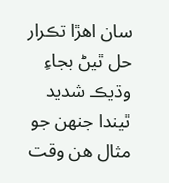سان اھڙا تڪرار حل ٿيڻ بجاءِ وڌيڪ شديد ٿيندا جنھن جو مثال ھن وقت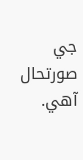جي صورتحال آھي.